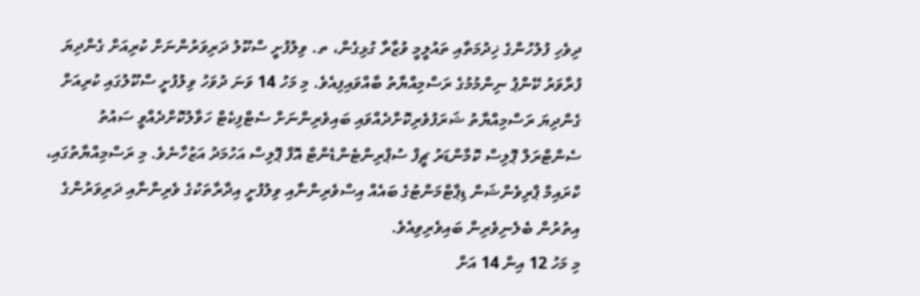ދިވެހި ފުލުހުންގެ ޚިދުމަތާއި ތައުލީމީ ވުޒާރާ ގުޅިގެން، ތ. ވިލުފުށީ ސްކޫލު ދަރިވަރުންނަށް ކުރިއަށް ގެންދިޔަ ފުރާވަރު ކޭންޕު ނިންމުމުގެ ރަސްމިއްޔާތު ބާއްވައިފިއެވެ. މި މަހު 14 ވަނަ ދުވަހު ވިލުފުށީ ސްކޫލުގައި ކުރިއަށް ގެންދިޔަ ރަސްމިއްޔާތު ޝަރަފުވެރިކޮށްދެއްވައި ބައިވެރިންނަށް ސެޓްފިކެޓް ހަވާލުކޮށްދެއްވީ ސައުތު ސެންޓްރަލް ޕޮލިސް ކޮމާންޑަރު ޗީފް ސުޕްރިންޓެންޑެންޓް އޮފް ޕޮލިސް އަހުމަދު އަޒުހާނެވެ. މި ރަސްމިއްޔާތުގައި، ކްރައިމް ޕްރިވެންޝަން ޑިޕާޓްމަންޓުގެ ބައެއް އިސްވެރިންނާއި ވިލުފުށީ އިދާރާތަކުގެ ވެރިންނާއި ދަރިވަރުންގެ އިތުރުން ބެލެނިވެރިން ބައިވެރިވިއެވެ.
މި މަހު 12 އިން 14 އަށް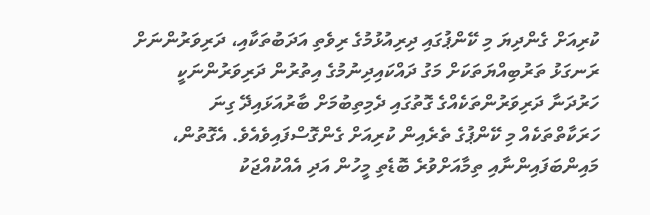ކުރިއަށް ގެންދިޔަ މި ކޭންޕުގައި ދިރިއުޅުމުގެ ރިވެތި އަދަބުތަކާއި، ދަރިވަރުންނަށް ރަނގަޅު ތަރުބިއްޔަތަކަށް މަގު ދައްކައިދިނުމުގެ އިތުރުން ދަރިވަރުންނަކީ ހަރުދަނާ ދަރިވަރުންތަކެއްގެ ގޮތުގައި ދެމިތިބުމަށް ބާރުއަޅައިދޭ ގިނަ ހަރަކާތްތަކެއް މި ކޭންޕުގެ ތެރެއިން ކުރިއަށް ގެންގޮސްފައިވެއެވެ. އެގޮތުން، މައިންބަފައިންނާއި ތިމާއަށްވުރެ ބޮޑެތި މީހުން އަދި އެއްކުއްޖަކު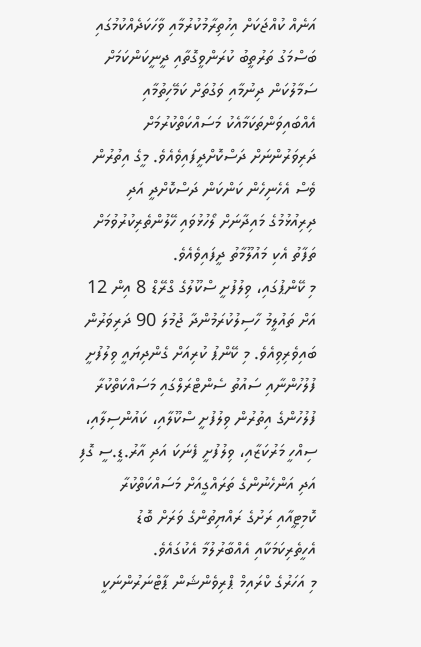އަނެއް ކުއްޖަކަށް އިހުތިރާމުކުރުމާއި ވާހަކަދެއްކުމުގައި ބަސްމަގު ތަރުތީބު ކުރަންވީގޮތާއި ދީނީކަންކަމަށް ސަމާލުކަން ދިނުމާއި ވަގުތަށް ކަމޭހިތުމާއި އެއްބައިވަންތަކަމާއެކު މަސައްކަތްކުރުމަށް ދަރިވަރުންނަށް ދަސްކޮށްދީފައިވެއެވެ. މީގެ އިތުރުން ވެސް އެހެނިހެން ކަންކަން ދަސްކޮށްދީ އަދި ދިރިއުޅުމުގެ މައިދާނަށް ލޯހުޅުވައި ހޭލުންތެރިކުރުވުމަށް ތަފާތު އެކި މައުލޫމާތު ދީފައިވެއެވެ.
މި ކޭންޕުގައި، ވިލުފުށީ ސްކޫލުގެ ގްރޭޑް 8 އިން 12 އަށް ތައުލީމު ހާސިލުކުރަމުންދާ ޖުމުލަ 90 ދަރިވަރުން ބައިވެރިވިއެވެ. މި ކޭންޕު ކުރިއަށް ގެންދިޔައީ ވިލުފުށީ ފުލުހުންނާއި ސައުތު ސެންޓްރަލްގައި މަސައްކަތްކުރާ ފުލުހުންގެ އިތުރުން ވިލުފުށީ ސްކޫލާއި، ކައުންސިލާއި، ސިއްހީ މަރުކަޒާއި، ވިލުފުށީ ފެނަކަ އަދި އާރު.ޑީ.ސީ ގޮފި އަދި އަންހެނުންގެ ތަރައްގީއަށް މަސައްކަތްކުރާ ކޮމިޓީއާއި ރަށުގެ ރައްޔިތުންގެ ވަރަށް ބޮޑު އެހީތެރިކަމަކާއި އެއްބާރުލުމާ އެކުގައެވެ.
މި އަހަރުގެ ކްރައިމް ޕްރިވެންޝަން ޕާޓްނަރުންނަކީ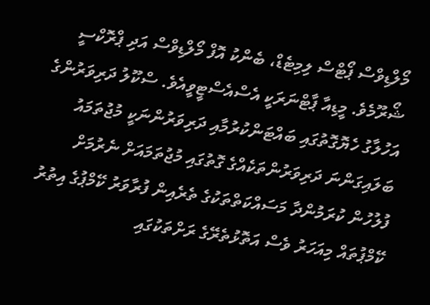މޯލްޑިވްސް ޕޯޓްސް ލިމިޓެޑް، ބެންކު އޮފް މޯލްޑިވްސް އަދި ޕްރޮކްސީ ޝޯރޫމެވެ. މީޑިއާ ޕާޓްނަރަކީ އެސްއެސްޓީވީއެވެ. ސްކޫލު ދަރިވަރުންގެ އަހުލާގު ހެޔޮގޮތުގައި ބައްޓަންކުރުމާއި ދަރިވަރުންނަކީ މުޖުތަމައު ބަލައިގަންނަ ދަރިވަރުންތަކެއްގެ ގޮތުގައި މުޖުތަމައަށް ނެރުމަށް ފުލުހުން ކުރަމުންދާ މަސައްކަތްތަކުގެ ތެރެއިން ފުރާވަރު ކޭމްޕުގެ އިތުރު ކޭމްޕުތައް މިއަހަރު ވެސް އަތޮޅުތެރޭގެ ރަށްތަކުގައި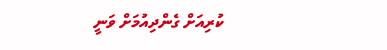ކުރިއަށް ގެންދިއުމަށް ވަނީ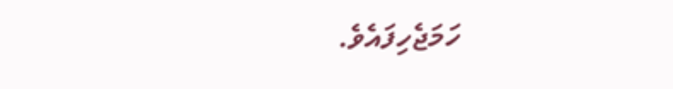ހަމަޖެހިފައެވެ.